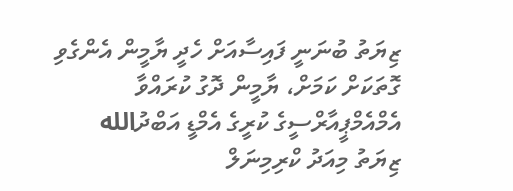ޒިޔަތު ބުނަނީ ފައިސާއަށް ހެދީ ޔާމީން އެންގެވި ގޮތަކަށް ކަމަށް، ޔާމީން ދޮގު ކުރައްވާ
އެމްއެމްޕީއާރްސީގެ ކުރީގެ އެމްޑީ އަބްދުالله ޒިޔަތު މިއަދު ކްރިމިނަލް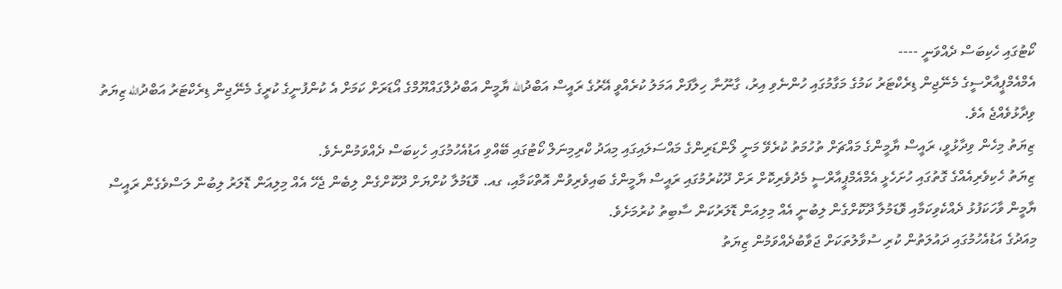ކޯޓުގައި ހެކިބަސް ދެއްވަނީ ----
އެމްއެމްޕީއާރްސީގެ މެނޭޖިން ޑިރެކްޓަރު ކަމުގެ މަގާމުގައި ހުންނެވި އިރު، ގާނޫނާ ހިލާފަށް އަމަލު ކުރެއްވީ އޭރުގެ ރައީސް އަބްދުالله ޔާމީން އަބްދުލްގައްޔޫމްގެ އޯޑަރަށް ކަމަށް އެ ކުންފުނީގެ ކުރީގެ މެނޭޖިން ޑިރެކްޓަރު އަބްދުالله ޒިޔަތު ވިދާޅުވެއްޖެ އެވެ.
ޒިޔަތު މިހެން ވިދާޅުވީ، ރައީސް ޔާމީންގެ މައްޗަށް ތުހުމަތު ކުރެވޭ މަނީ ލޯންޑަރިންގެ މައްސަލައިގައި މިއަދު ކްރިމިނަލް ކޯޓުގައި ބޭއްވި އަޑުއެހުމުގައި ހެކިބަސް ދެއްވަމުންނެވެ.
ޒިޔަތު ހެކިވެރިއެއްގެ ގޮތުގައި ހުށަހެޅީ އެމްއެމްޕީއާރްސީ މެދުވެރިކޮށް ރަށް ދޫކުރުމުގައި ރައީސް ޔާމީންގެ ބައިވެރިވުން އޮތްކަމާއި، ގއ. ވޮޑަމުލާ ކުށްޔަށް ދޫކޮށްގެން ލިބެން ޖެހޭ އެއް މިލިއަން ޑޮލަރު ލިބުން ލަސްވެގެން ރައީސް ޔާމީން ވާހަކަފުޅު ދެއްކެވިކަމާއި ވޮޑަމުލާ ދޫކޮށްގެން ލިބުނީ އެއް މިލިއަން ޑޮލަރުކަން ސާބިތު ކުރުމަށެވެ.
މިއަދުގެ އަޑުއެހުމުގައި ދައުލަތުން ކުރި ސުވާލުތަކަށް ޖަވާބުދެއްވަމުން ޒިޔަތު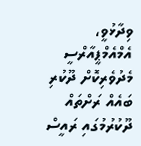ވިދާޅުވީ، އެމްއެމްޕީއާރްސީ މެދުވެރިކޮށް ދޫކުރި ބައެއް ރަށްތައް ދޫކުރުމުގައި ރައީސް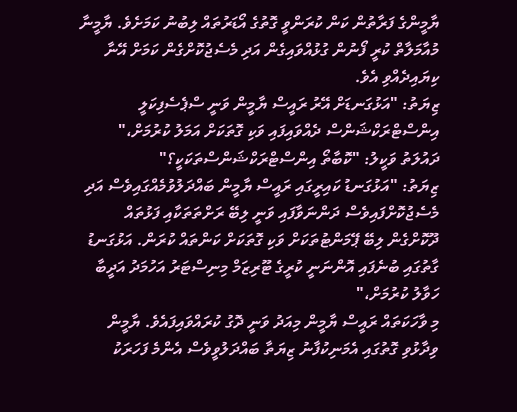ޔާމީންގެ ފަރާތުން ކަން ކުރަންވީ ގޮތުގެ އޯޑަރުތައް ލިބުނު ކަމަށެވެ. ޔާމީނާ މުއާމަލާތް ކުރީ ފޯނުން ގުޅުއްވައިގެން އަދި މެސެޖުކޮށްގެން ކަމަށް އޭނާ ކިޔައިދެއްވި އެވެ.
ޒިޔަތު: "އަޅުގަނޑަށް އޭރު ރައީސް ޔާމީން ވަނީ ސްޕެސެފިކަލީ އިންސްޓްރަކްޝަންސް ދެއްވައިފައި ވަކި ގޮތަކަށް އަމަލު ކުރުމަށް،"
ދައުލަތު ވަކީލު: "ކޮބާތޯ އިންސްޓްރަކްޝަންސްތަކަކީ؟"
ޒިޔަތު: "އަޅުގަނޑު ކައިރީގައި ރައީސް ޔާމީން ބައްދަލުވުމެއްގައިވެސް އަދި މެސެޖުކޮށްފައިވެސް ދަންނަވާފައި ވަނީ ލިބޭ ރަށްތަތަކާއި ފަޅުތައް ދޫކޮށްގެން ލިބޭ ޕޭމަންޓުތަކަށް ވަކި ގޮތަކަށް ކަންތައް ކުރަން. އަޅުގަނޑު ގާތުގައި ބުނެފައި އޮންނަނީ ކުރީގެ ޓޫރިޒަމް މިނިސްޓަރު އަހުމަދު އަދީބާ ހަވާލު ކުރުމަށް،"
މި ވާހަކަތައް ރައީސް ޔާމީން މިއަދު ވަނީ ދޮގު ކުރައްވައިފައެވެ. ޔާމީން ވިދާޅުވި ގޮތުގައި އެމަނިކުފާނު ޒިޔަތާ ބައްދަލުވީވެސް އެންމެ ފަހަރަކު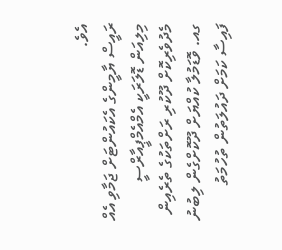އެވެ.
ރައީސް ޔާމީންގެ އެކައުންޓަށް ޖަމާވި އެއް މިލިއަން ޑޮލަރަކީ އެމްއެމްޕީއާރްސީ މެދުވެރިކޮށް ދޫކުރި ރަށްތަކުގެ ތެރެއިން ގއ. ވޮޑަމުލާ ކުއްޔަށް ދޫކޮށްގެން ލިބުނު ފައިސާ ކަމަށް ދައުލަތުން ތުހުމަތު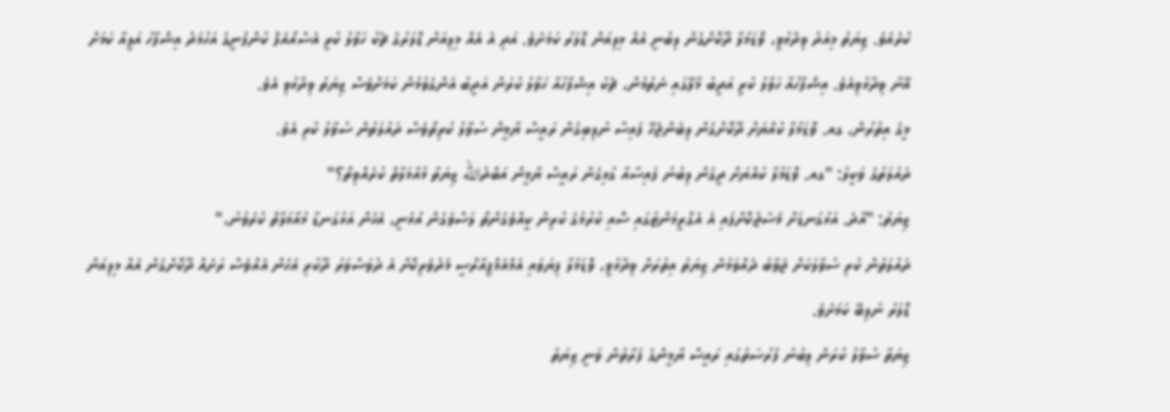ކުރެއެވެ. ޒިޔަތު މިއަދު ވިދާޅުވީ، ވޮޑަމުލާ ދޫކޮށްގެން ލިބުނީ އެއް މިލިއަން ޑޮލަރު ކަމަށެވެ. އަދި އެ އެއް މިލިއަން ޑޮލަރުގެ ޗެކު ހަވާލު ކުރީ އެސްއޯއެފް ކުންފުނީގެ އަހުމަދު އިޝްފާހު އަލީއާ ކަމަށް އޭނާ ވިދާޅުވިއެވެ. އިޝްފާހުއާ ހަވާލު ކުރީ އަދީބު މާލޭގައި ނެތުމުން، ޗެކު އިޝްފާހުއާ ހަވާލު ކުރަން އަދީބު އެންގެވުމުން ކަމަށްވެސް ޒިޔަތު ވިދާޅުވި އެވެ.
މީގެ އިތުރުން، ގއ. ވޮޑަމުލާ ކުއްޔަށް ދޫކޮށްގެން ލިބެންޖެހޭ ފައިސާ ނުލިބިގެން ރައީސް ޔާމީން ސުވާލު ކުރިތޯވެސް ދައުލަތުން ސުވާލު ކުރި އެވެ.
ދައުލަތުގެ ވަކީލު: "ގއ. ވޮޑަމުލާ ކުއްޔަށް ދީގެން ލިބުނު ފައިސާއާ ގުޅިގެން ރައީސް ޔާމީން އަބްދުالله ޒިޔަތާ މުއާމަލާތް ކުރެއްވިތޯ؟"
ޒިޔަތު: "އާދެ. އަޅުގަނޑަށް މެސެޖުކޮށްފައި އެ އެގްރީމަންޓުގައި ސޮއި ކުރުމުގެ ކުރިން ކީއްވެގެންތޯ ލަސްވެގެން އުޅެނީ، އެހެން އަޅުގަނޑާ މުއާމަލާތް ކުރެވުނު،"
ދައުލަތުން ކުރި ސުވާލަކަށް ޖަވާބު ދެއްވަމުން ޒިޔަތު އިތުރަށް ވިދާޅުވީ، ވޮޑަމުލާ ފިޔަވައި އެމްއެމްޕީއާރްސީ މެދުވެރިކޮށް އެ ދުވަސްވަރު ދޫކުރި އެހެން އެއްވެސް ރަށެއް ދޫކޮށްގެން އެއް މިލިއަން ޑޮލަރު ނުލިބޭ ކަމަށެވެ.
ޒިޔަތާ ސުވާލު ކުރަން ލިބުނު ފުރުސަތުގައި ރައީސް ޔާމީންގެ ފަރާތުން ވަނީ ޒިޔަތު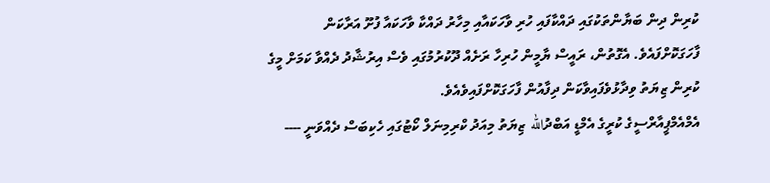ކުރިން ދިން ބަޔާންތަކުގައި ދައްކާފައި ހުރި ވާހަކައާއި މިހާރު ދައްކާ ވާހަކައާ ފުށޫ އަރާކަން ފާހަގަކޮށްފައެވެ. އެގޮތުން، ރައީސް ޔާމީން ހުރިހާ ރަށެއް ދޫކުރުމުގައި ވެސް އިރުޝާދު ދެއްވާ ކަމަށް މީގެ ކުރިން ޒިޔަތު ވިދާޅުވެފައިވާކަން ދިފާއުން ފާހަގަކޮށްފައިވެއެވެ.
އެމްއެމްޕީއާރްސީގެ ކުރީގެ އެމްޑީ އަބްދުالله ޒިޔަތު މިއަދު ކްރިމިނަލް ކޯޓުގައި ހެކިބަސް ދެއްވަނީ ----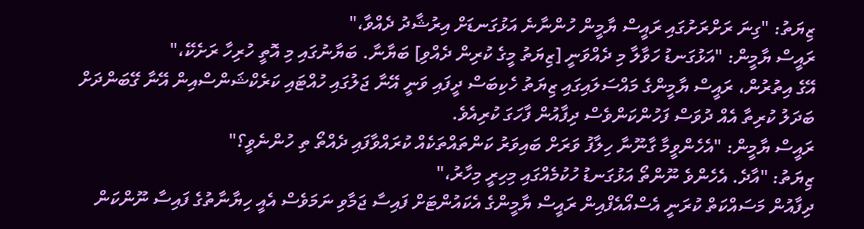ޒިޔަތު: "ގިނަ ރަށްރަށުގައި ރައީސް ޔާމީން ހުންނާނެ އަޅުގަނޑަށް އިރުޝާދު ދެއްވާ،"
ރައީސް ޔާމީން: "އަޅުގަނޑު ހަވާލާ މި ދެއްވަނީ [ޒިޔަތު މީގެ ކުރިން ދެއްވި] ބަޔާނާ. ބަޔާނުގައި މި އޮތީ ހުރިހާ ރަށެކޭ،"
އޭގެ އިތުރުން، ރައީސް ޔާމީންގެ މައްސަލައިގައި ޒިޔަތު ހެކިބަސް ދީފައި ވަނީ އޭނާ ޖަލުގައި ހުއްޓައި ކަރެކްޝަންސްއިން އޭނާ ގޭބަންދަށް ބަދަލު ކުރިތާ އެއް ދުވަސް ފަހުންކަންވެސް ދިފާއުން ފާހަގަ ކުރިއެވެ.
ރައީސް ޔާމީން: "އެހެންވީމާ ގާނޫނާ ހިލާފު ވަރަށް ބައިވަރު ކަންތައްތަކެއް ކުރައްވާފައި ދެއްތޯ ތި ހުންނެވީ؟"
ޒިޔަތު: "އާދެ. އެހެންވެ ނޫންތޯ އަޅުގަނޑު ހުކުމެއްގައި މިހިރީ މިހާރު،"
ދިފާއުން މަސައްކަތް ކުރަނީ އެސްއޯއެފްއިން ރައީސް ޔާމީންގެ އެކައުންޓަށް ފައިސާ ޖަމާވި ނަމަވެސް އެއީ ހިޔާނާތުގެ ފައިސާ ނޫންކަން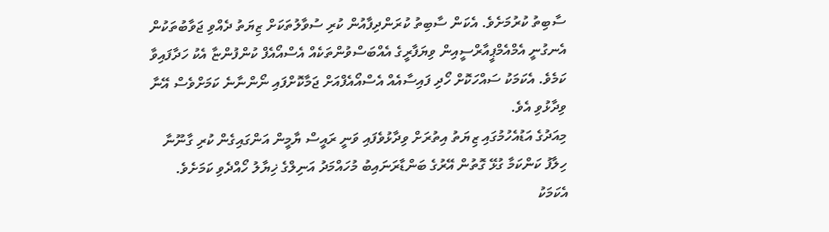ސާބިތު ކުރުމަށެވެ. އެކަން ސާބިތު ކުރަންދިފާއުން ކުރި ސުވާލުތަކަށް ޒިޔަތު ދެއްވި ޖަވާބުތަކުން އެނގުނީ އެމްއެމްޕީއާރްސީއިން ވިޔަފާރީގެ އެއްބަސްވުންތަކެއް އެސްއޯއެފް ކުންފުންޏާ އެކު ހަދާފައިވާ ކަމެވެ. އެކަމަކު ސައްހަކޮށް ހޯދި ފައިސާއެއް އެސްއޯއެފްއަށް ޖަމާކޮށްފައި ނޯންނާނެ ކަމަށްވެސް އޭނާ ވިދާޅުވި އެވެ.
މިއަދުގެ އަޑުއެހުމުގައި ޒިޔަތު އިތުރަށް ވިދާޅުވެފައި ވަނީ ރައީސް ޔާމީން އަންގައިގެން ކުރި ގާނޫނާ ހިލާފު ކަންކަމާ ގުޅޭ ގޮތުން އޭރުގެ ބަންޑާރަނައިބު މުހައްމަދު އަނިލްގެ ޚިޔާލު ހޯއްދެވި ކަމަށެވެ. އެކަމަކު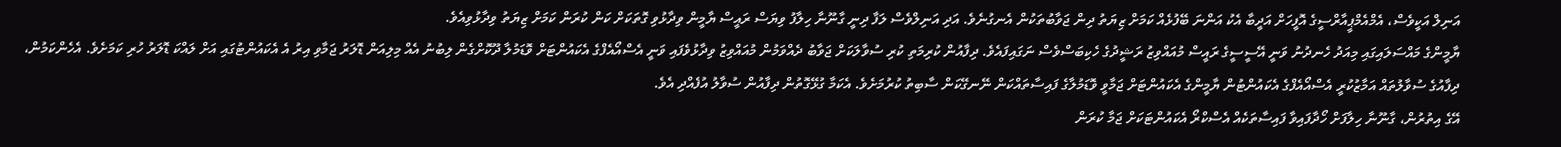އަނިލް އަކީވެސް، އެމްއެމްޕީއާރްސީގެ އޮފީހަށް އަދީބާ އެކު އަންނަ ބޭފުޅެއް ކަމަށް ޒިޔަތު ދިން ޖަވާބުތަކުން އެނގުނެވެ. އަދި އަނިލްވެސް ލަފާ ދިނީ ގާނޫނާ ހިލާފު ވިޔަސް ރައީސް ޔާމީން ވިދާޅުވި ގޮތަކަށް ކަން ކުރަން ކަމަށް ޒިޔަތު ވިދާޅުވިއެވެ.
ޔާމީންގެ މައްސަލައިގައި މިއަދު ހެނދުނު ވަނީ އޭސީސީގެ ރައީސް މުއައްވިޒު ރަޝީދުގެ ހެކިބަސްވެސް ނަގައިފައެވެ. ދިފާއުން ކުރިމަތި ކުރި ސުވާލަކަށް ޖަވާބު ދެއްވަމުން މުއައްވިޒު ވިދާޅުވެފައި ވަނީ އެސްއޯއެފްގެ އެކައުންޓަށް ވޮޑަމުލާ ދޫކޮށްގެން ލިބުނު އެއް މިލިއަން ޑޮލަރު ޖަމާވި އިރު އެ އެކައުންޓުގައި އަށް ލައްކަ ޑޮލަރު ހުރި ކަމަށެވެ. އެހެންކަމުން، ދިފާއުގެ ސުވާލުތައް އަމާޒުކުރީ އެސްއޯއެފްގެ އެކައުންޓުން ޔާމީންގެ އެކައުންޓަށް ޖަމާވީ ވޮޑަމުލާގެ ފައިސާތައްކަން ނޭނގޭކަން ސާބިތު ކުރުމަށެވެ. އެކަމާ ގުޅޭގޮތުން ދިފާއުން ސުވާލު އުފެއްދި އެވެ.
އޭގެ އިތުރުން، ގާނޫނާ ހިލާފަށް ހޯދާފައިވާ ފައިސާތަކެއް އެސްކްރޯ އެކައުންޓަކަށް ޖަމާ ކުރަން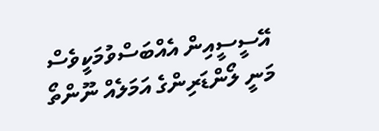އޭސީސީއިން އެއްބަސްވުމަކީވެސް މަނީ ލޯންޑަރިންގެ އަމަލެއް ނޫންތޯ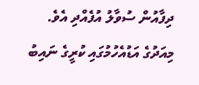ދިފާއުން ސުވާލު އުފެއްދި އެވެ.
މިއަދުގެ އަޑުއެހުމުގައި ކުރީގެ ނައިބު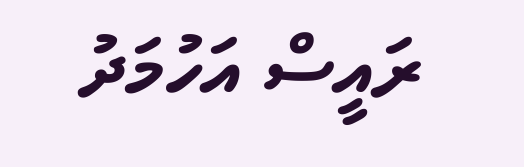ރައީސް އަހުމަދު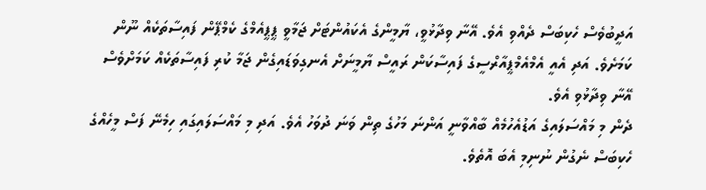އަދީބުވެސް ހެކިބަސް ދެއްވި އެވެ. އޭނާ ވިދާޅުވީ، ޔާމީންގެ އެކައުންޓަށް ޖަމާވީ ޕީޕީއެމްގެ ކެމްޕޭން ފައިސާތަކެއް ނޫން ކަމަށެވެ. އަދި އެއީ އެމްއެމްޕީއާރްސީގެ ފައިސާކަން ރައީސް ޔާމީނަށް އެނގިވަޑައިގެން ޖަމާ ކުރި ފައިސާތަކެއް ކަމަށްވެސް އޭނާ ވިދާޅުވި އެވެ.
ދެން މި މައްސަލައިގެ އަޑުއެހުމެއް ބާއްވާނީ އަންނަ މަހުގެ ތިން ވަނަ ދުވަހު އެވެ. އަދި މި މައްސަލައިގައި ހިމެނޭ ފަސް މީހެއްގެ ހެކިބަސް ނެގުން ނުނިމި އެބަ އޮތެވެ.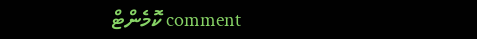comment ކޮމެންޓް